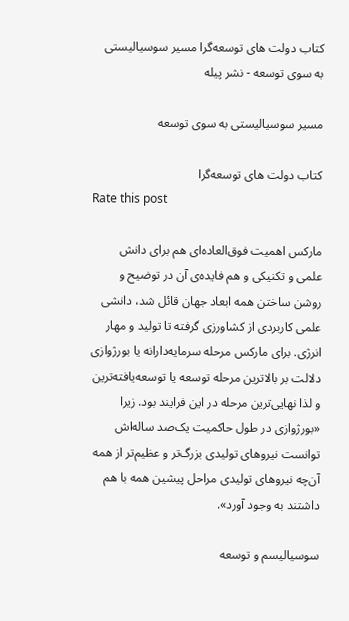کتاب دولت ‌های توسعه‌گرا مسیر سوسیالیستی به سوی توسعه - نشر پیله

مسیر سوسیالیستی به سوی توسعه

کتاب دولت ‌های توسعه‌گرا
Rate this post

مارکس اهمیت فوق‌العاده‌ای هم برای دانش علمی و تکنیکی و هم فایده‌ی آن در توضیح و روشن ساختن همه ابعاد جهان قائل شد، دانشی علمی کاربردی از کشاورزی گرفته تا تولید و مهار انرژی. برای مارکس مرحله سرمایه‌دارانه یا بورژوازی دلالت بر بالاترین مرحله توسعه یا توسعه‌یافته‌ترین و لذا نهایی‌ترین مرحله در این فرایند بود. زیرا «بورژوازی در طول حاکمیت یک‌صد ساله‌اش توانست نیروهای تولیدی بزرگ‌تر و عظیم‌تر از همه آن‌چه نیروهای تولیدی مراحل پیشین همه با هم داشتند به‌ وجود آورد».

سوسیالیسم و توسعه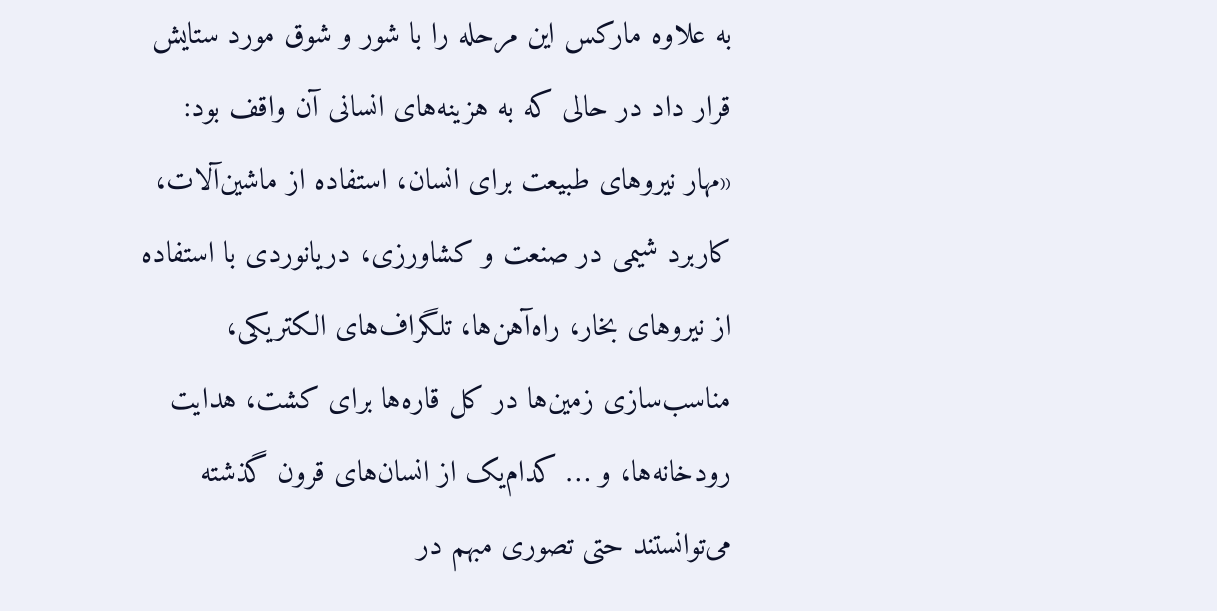به علاوه مارکس این مرحله را با شور و شوق مورد ستایش قرار داد در حالی که به هزینه‌های انسانی آن واقف بود: «مهار نیروهای طبیعت برای انسان، استفاده از ماشین‌آلات، کاربرد شیمی در صنعت و کشاورزی، دریانوردی با استفاده از نیروهای بخار، راه‌آهن‌ها، تلگراف‌های الکتریکی، مناسب‌سازی زمین‌ها در کل قاره‌ها برای کشت، هدایت رودخانه‌ها، و … کدام‌یک از انسان‌های قرون گذشته می‌توانستند حتی تصوری مبهم در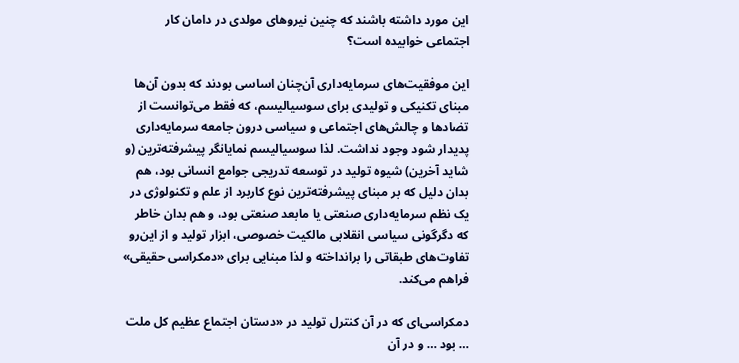این مورد داشته باشند که چنین نیروهای مولدی در دامان کار اجتماعی خوابیده است؟

این موفقیت‌های سرمایه‌داری آن‌چنان اساسی بودند که بدون آن‌ها مبنای تکنیکی و تولیدی برای سوسیالیسم، که فقط می‌توانست از تضادها و چالش‌های اجتماعی و سیاسی درون جامعه سرمایه‌داری پدیدار شود وجود نداشت. لذا سوسیالیسم نمایانگر پیشرفته‌ترین (و شاید آخرین) شیوه تولید در توسعه تدریجی جوامع انسانی بود، هم بدان دلیل که بر مبنای پیشرفته‌ترین نوع کاربرد از علم و تکنولوژی در یک نظم سرمایه‌داری صنعتی یا مابعد صنعتی بود، و هم بدان خاطر که دگرگونی سیاسی انقلابی مالکیت خصوصی، ابزار تولید و از این‌رو تفاوت‌های طبقاتی را برانداخته و لذا مبنایی برای «دمکراسی حقیقی» فراهم می‌کند.

دمکراسی‌ای که در آن کنترل تولید در «دستان اجتماع عظیم کل ملت … بود … و در آن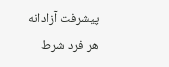پیشرفت آزادانه هر فرد شرط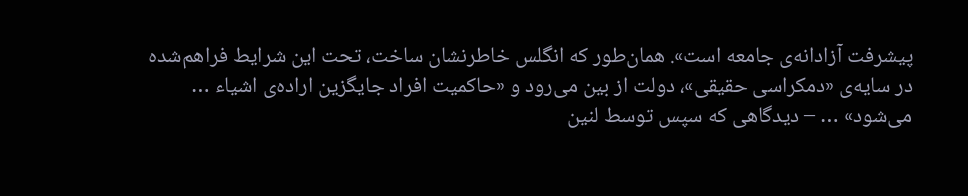پیشرفت آزادانه‌ی جامعه است». همان‌طور که انگلس خاطرنشان ساخت، تحت این شرایط فراهم‌شده در سایه‌ی «دمکراسی حقیقی»، دولت از بین می‌رود و «حاکمیت افراد جایگزین اراده‌ی اشیاء … می‌شود» … – دیدگاهی که سپس توسط لنین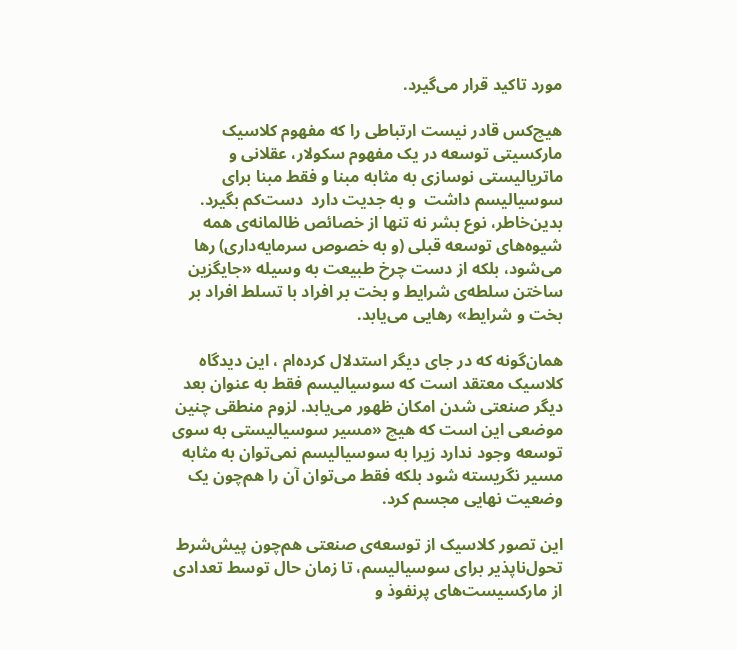مورد تاکید قرار می‌گیرد.

هیچ‌کس قادر نیست ارتباطی را که مفهوم کلاسیک مارکسیتی توسعه در یک مفهوم سکولار، عقلانی و ماتریالیستی نوسازی به مثابه مبنا و فقط مبنا برای سوسیالیسم داشت  و به جدیت دارد  دست‌کم بگیرد. بدین‌خاطر، نوع بشر نه تنها از خصائص ظالمانه‌ی همه شیوه‌های توسعه قبلی (و به خصوص سرمایه‌داری) رها می‌شود، بلکه از دست چرخ طبیعت به وسیله «جایگزین ساختن سلطه‌ی شرایط و بخت بر افراد با تسلط افراد بر بخت و شرایط» رهایی می‌یابد.

همان‌گونه که در جای دیگر استدلال کرده‌ام ، این دیدگاه کلاسیک معتقد است که سوسیالیسم فقط به عنوان بعد دیگر صنعتی شدن امکان ظهور می‌یابد. لزوم منطقی چنین موضعی این است که هیچ «مسیر سوسیالیستی به سوی توسعه وجود ندارد زیرا به سوسیالیسم نمی‌توان به مثابه مسیر نگریسته شود بلکه فقط می‌توان آن را هم‌چون یک وضعیت نهایی مجسم کرد.

این تصور کلاسیک از توسعه‌ی صنعتی هم‌چون پیش‌شرط تحول‌ناپذیر برای سوسیالیسم، تا زمان حال توسط تعدادی از مارکسیست‌های پرنفوذ و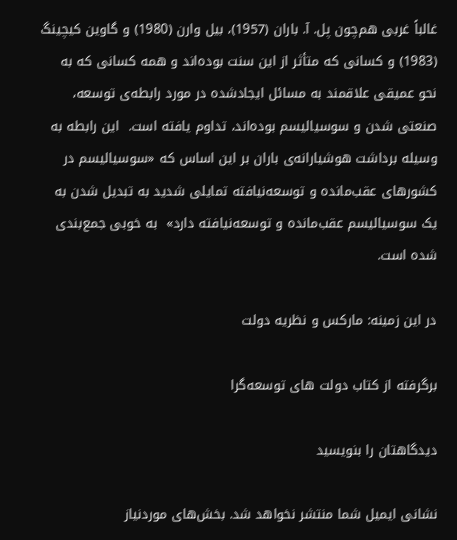غالباً غربی هم‌چون پل. آ. باران (1957)، بیل وارن (1980) و گاوین کیچینگ (1983) و کسانی که متأ‌ثر از این سنت بوده‌اند و همه کسانی که به نحو عمیقی علاقمند به مسائل ایجادشده در مورد رابطه‌ی توسعه، صنعتی شدن و سوسیالیسم بوده‌اند، تداوم یافته است.  این رابطه به وسیله برداشت هوشیارانه‌ی باران بر این اساس که «سوسیالیسم در کشورهای عقب‌مانده و توسعه‌نیافته تمایلی شدید به تبدیل شدن به یک سوسیالیسم عقب‌مانده و توسعه‌نیافته دارد»  به خوبی جمع‌بندی شده است.

در این زمینه: مارکس و نظریه دولت

برگرفته از کتاب دولت ‌های توسعه‌گرا

دیدگاهتان را بنویسید

نشانی ایمیل شما منتشر نخواهد شد. بخش‌های موردنیاز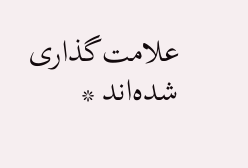علامت‌گذاری شده‌اند *